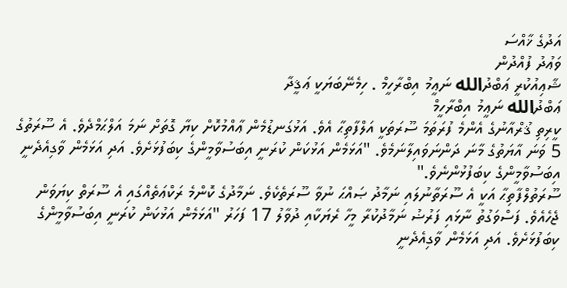އަދުގެ ޚާއްސަ
ވަޢުދު ފުއްދުން
ޝާޢިއުކުރީ ޢަބްދުالله ނަޢީމު އިބްރާހީމް . ހިމެނޭބަޔަކީ ޢަޤީދާ
ޢަބްދުالله ނަޢީމު އިބްރާހީމް
ކީރިތި ޤުރްއާނުގެ އެންމެ ފުރަތަމަ ސޫރަތަކީ އަލްފާތިޙާ އެވެ. އަޅުގަނޑުމެން ޢާއްމުކޮށް ކިޔާ ގޮތަށް ނަމަ އަލްޙަމްދެވެ. އެ ސޫރަތުގެ 5 ވަނަ އާޔަތުގެ މާނަ ދަންނަވައިލާނަމެވެ. "އަޅަމެން އަޅުކަން ކުރަނީ އިބަސުވާމީންގެ ކިބަފުޅަށެވެ. އަދި އަޅަމެން ވާގިއެދެނީ އިބަސުވާމީންގެ ކިބަފުޅުންނެވެ."
ސޫރަތުލްފާތިޙާ އަކީ އެ ސޫރަތާނުލައި ނަމާދު ޞައްޙަ ނުވާ ސޫރަތެކެވެ. ނަމާދުގެ ކޮންމެ ރަކްޢަތެއްގައި އެ ސޫރަތް ކިޔަވަން ޖެހެއެވެ. ފަސްވަގުތު ނާޅައި ފަރުޟު ނަމާދުކުރާ މީހާ ރެޔަކާއި ދުވާލު 17 ފަހަރު "އަޅަމެން އަޅުކަން ކުރަނީ އިބަސުވާމީންގެ ކިބަފުޅަށެވެ. އަދި އަޅަމެން ވާގިއެދެނީ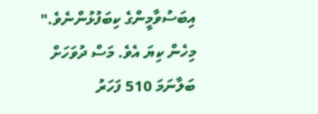އިބަސުވާމީންގެ ކިބަފުޅުންނެވެ." މިހެން ކިޔަ އެވެ. މަސް ދުވަހަށް ބަލާނަމަ 510 ފަހަރު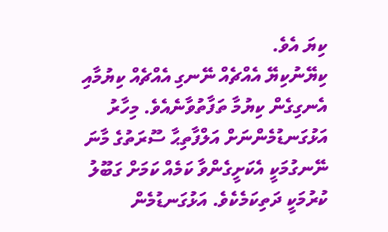ކިޔަ އެވެ.
ކިޔޭނުކިޔޭ އެއްޗެއް ނޭނގި އެއްޗެއް ކިޔުމާއި އެނގިގެން ކިޔުމާ ތަފާތުވާނެއެވެ. މިހާރު އަޅުގަނޑުމެންނަށް އަލްފާތިޙާ ސޫރަތުގެ މާނަ ނޭނގުމަކީ އެކަށީގެންވާ ކަމެއް ކަމަށް ގަބޫލު ކުރުމަކީ ދަތިކަމެކެވެ. އަޅުގަނޑުމެން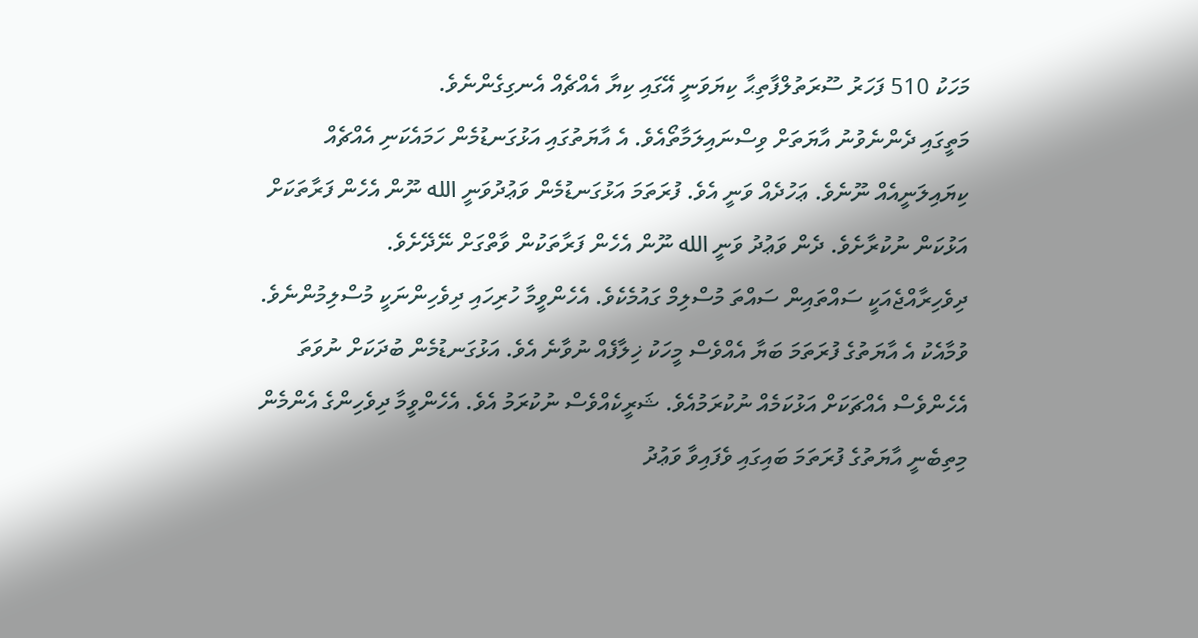މަހަކު 510 ފަހަރު ސޫރަތުލްފާތިޙާ ކިޔަވަނީ އޭގައި ކިޔާ އެއްޗެއް އެނގިގެންނެވެ.
މަތީގައި ދެންނެވުނު އާޔަތަށް ވިސްނައިލަމާތޯއެވެ. އެ އާޔަތުގައި އަޅުގަނޑުމެން ހަމައެކަނި އެއްޗެއް ކިޔައިލަނީއެއް ނޫނެވެ. ޢަހުދެއް ވަނީ އެވެ. ފުރަތަމަ އަޅުގަނޑުމެން ވަޢުދުވަނީ الله ނޫން އެހެން ފަރާތަކަށް އަޅުކަން ނުކުރާށެވެ. ދެން ވަޢުދު ވަނީ الله ނޫން އެހެން ފަރާތަކުން ވާތްގަށް ނޭދޭށެވެ.
ދިވެހިރާއްޖެއަކީ ސައްތައިން ސައްތަ މުސްލިމް ގައުމެކެވެ. އެހެންވީމާ ހުރިހައި ދިވެހިންނަކީ މުސްލިމުންނެވެ. ވުމާއެކު އެ އާޔަތުގެ ފުރަތަމަ ބަޔާ އެއްވެސް މީހަކު ޚިލާފެއް ނުވާނެ އެވެ. އަޅުގަނޑުމެން ބުދަކަށް ނުވަތަ އެހެންވެސް އެއްޗަކަށް އަޅުކަމެއް ނުކުރަމުއެވެ. ޝަރީކެއްވެސް ނުކުރަމު އެވެ. އެހެންވީމާ ދިވެހިންގެ އެންމެން މިތިބެނީ އާޔަތުގެ ފުރަތަމަ ބައިގައި ވެފައިވާ ވަޢުދު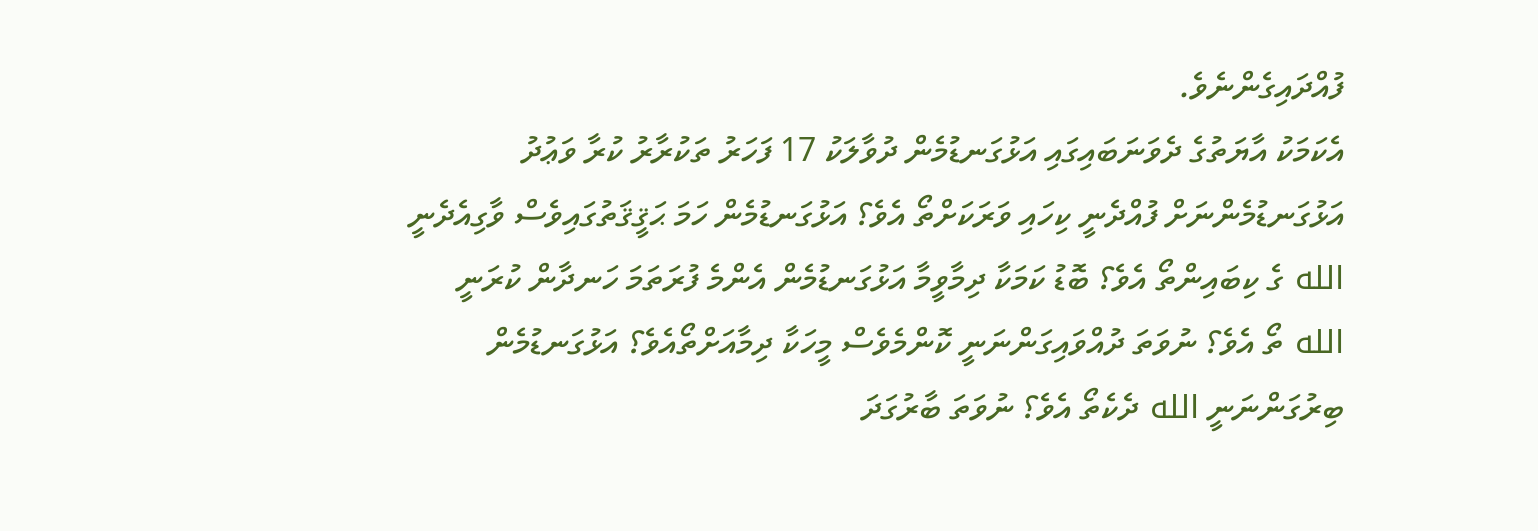ފުއްދައިގެންނެވެ.
އެކަމަކު އާޔަތުގެ ދެވަނަބައިގައި އަޅުގަނޑުމެން ދުވާލަކު 17 ފަހަރު ތަކުރާރު ކުރާ ވަޢުދު އަޅުގަނޑުމެންނަށް ފުއްދެނީ ކިހައި ވަރަކަށްތޯ އެވެ؟ އަޅުގަނޑުމެން ހަމަ ޙަޤީޤަތުގައިވެސް ވާގިއެދެނީ الله ގެ ކިބައިންތޯ އެވެ؟ ބޮޑު ކަމަކާ ދިމާވީމާ އަޅުގަނޑުމެން އެންމެ ފުރަތަމަ ހަނދާން ކުރަނީ الله ތޯ އެވެ؟ ނުވަތަ ދުއްވައިގަންނަނީ ކޮންމެވެސް މީހަކާ ދިމާއަށްތޯއެވެ؟ އަޅުގަނޑުމެން ބިރުގަންނަނީ الله ދެކެތޯ އެވެ؟ ނުވަތަ ބާރުގަދަ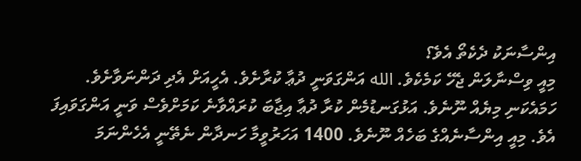އިންސާނަކު ދެކެތޯ އެވެ؟
މިއީ ވިސްނާލަން ޖެހޭ ކަމެކެވެ. الله އަންގަވަނީ ދުޢާ ކުރާށެވެ. އެހީއަށް އެދި ދަންނަވާށެވެ. ހަމައެކަނި މިޔެއް ނޫނެވެ. އަޅުގަނޑުމެން ކުރާ ދުޢާ އިޖާބަ ކުރައްވާނެ ކަމަށްވެސް ވަނީ އަންގަވައިފަ އެވެ. މިއީ އިންސާނެއްގެ ބަހެއް ނޫނެވެ. 1400 އަހަރުވީމާ ހަނދާން ނެތޭނީ އެހެންނަމަ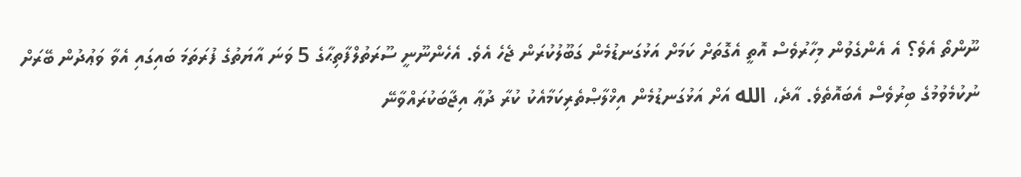ނޫންތޯ އެވެ؟ އެ އެންގެވުން މިހާރުވެސް އޮތީ އެގޮތަށް ކަމަށް އަޅުގަނޑުމެން ގަބޫލުކުރަން ޖެހެ އެވެ. އެހެންނޫނީ ސޫރަތުލްފާތިޙާގެ 5 ވަނަ އާޔަތުގެ ފުރަތަމަ ބައިގައި އެވާ ވަޢުދުން ބޭރަށް ނުކުމެވުމުގެ ބިރުވެސް އެބައޮތެވެ. އާދެ، الله އަށް އަޅުގަނޑުމެން އިޚްލާޞްތެރިކަމާއެކު ކުރާ ދުޢާ އިޖާބަކުރައްވާނޭ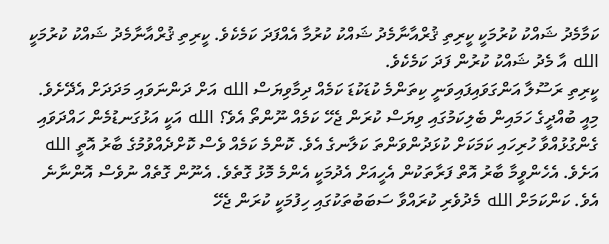ކަމާމެދު ޝައްކު ކުރުމަކީ ކީރިތި ޤުރްއާނާމެދު ޝައްކު ކުރުމާ އެއްފަދަ ކަމެކެވެ. ކީރިތި ޤުރްއާނާމެދު ޝައްކު ކުރުމަކީ الله އާ މެދު ޝައްކު ކުރުން ފަދަ ކަމެކެވެ.
ކީރިތި ރަސޫލާ އަންގަވައިފައިވަނީ ކިތަންމެ ކުޑަކުޑަ ކަމެއް ދިމާވިޔަސް الله އަށް ދަންނަވައި މަދަދަށް އެދޭށެވެ. މިއީ ބުއްދީގެ ހަމައިން ބެލިކަމުގައި ވިޔަސް ކުރަން ޖެހޭ ކަމެއް ނޫންތޯ އެވެ؟ الله އަކީ އަޅުގަނޑުމެން ހައްދަވައި ގެންގުޅުއްވާ ހުރިހައި ކަމަކަށް ކުޅަދުންވަންތަ ކަލާނގެ އެވެ. ކޮންމެ ކަމެއް ވެސް ކޮށްދެއްވުމުގެ ބާރު އޮތީ الله އަށެވެ. އެހެންވީމާ ބާރު އޮތް ފަރާތަކުން އެހީއަށް އެދުމަކީ އެންމެ މޮޅު ގޮތެވެ. އެނޫން ގޮތެއް ނުވެސް އޮންނާނެ އެވެ. ކަންކަމަށް الله މެދުވެރި ކުރައްވާ ސަބަބުތަކުގައި ހިފުމަކީ ކުރަން ޖެހޭ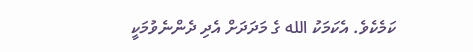ކަމެކެވެ. އެކަމަކު الله ގެ މަދަދަށް އެދި ދެންނެވުމަކީ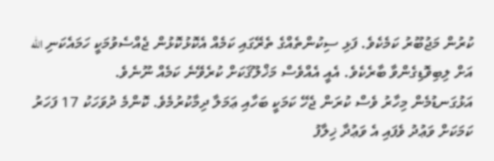ކުރުން މަޖުބޫރު ކަމެކެވެ. ފަޅި ސިކުންތެއްގެ ތެރޭގައި ކަމެއް އެކޮޅުކޮޅުން ޖެއްސެވުމަކީ ހަމައެކަނި الله އަށް ލިބިވޮޑިގެންވާ ބާރެކެވެ. އެއީ އެއްވެސް މަޚްލޫޤަކަށް ކުރެވޭނެ ކަމެއް ނޫނެވެ.
އަޅުގަނޑުމެން މިހާރު ވެސް ކުރަން ޖެހޭ ކަމަކީ ބަހާއި ޢަމަލާ ދިމާކުރުމެވެ. ކޮންމެ ދުވަހަކު 17 ފަހަރު ކަމަކަށް ވަޢުދު ވެފައި އެ ވަޢުދާ ޚިލާފު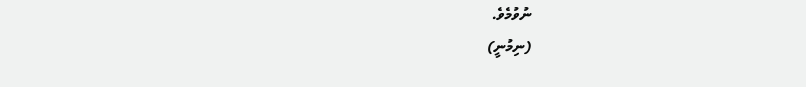ނުވުމެވެ.
(ނިމުނީ)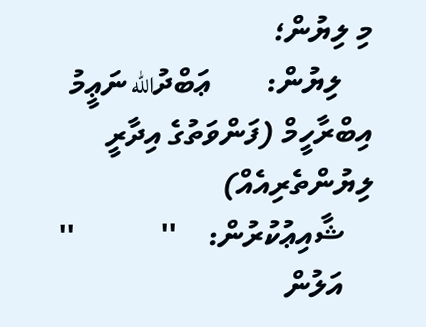މި ލިޔުން؛
    ލިޔުން:       ޢަބްދުالله ނަޢީމު އިބްރާހީމް (ފަންވަތުގެ އިދާރީ ލިޔުންތެރިއެއް)
    ޝާއިޢުކުރުން:    ''           ''
    އަލުން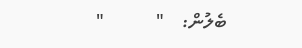ބެލުން:    "           "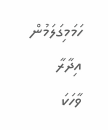ހަމަމިގަލަމުން
އިދާރާ
ވާހަކަ